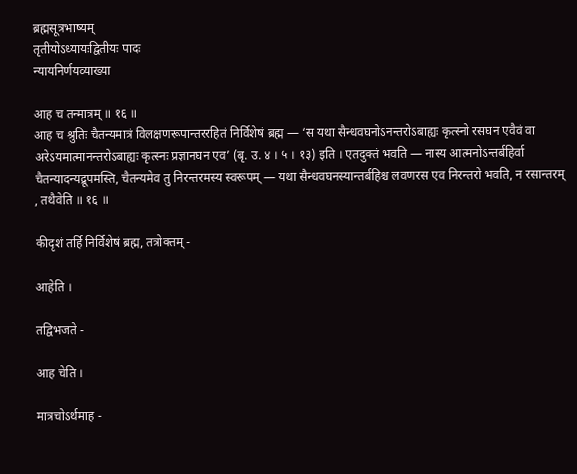ब्रह्मसूत्रभाष्यम्
तृतीयोऽध्यायःद्वितीयः पादः
न्यायनिर्णयव्याख्या

आह च तन्मात्रम् ॥ १६ ॥
आह च श्रुतिः चैतन्यमात्रं विलक्षणरूपान्तररहितं निर्विशेषं ब्रह्म — ‘स यथा सैन्धवघनोऽनन्तरोऽबाह्यः कृत्स्नो रसघन एवैवं वा अरेऽयमात्मानन्तरोऽबाह्यः कृत्स्नः प्रज्ञानघन एव’ (बृ. उ. ४ । ५ । १३) इति । एतदुक्तं भवति — नास्य आत्मनोऽन्तर्बहिर्वा चैतन्यादन्यद्रूपमस्ति, चैतन्यमेव तु निरन्तरमस्य स्वरूपम् — यथा सैन्धवघनस्यान्तर्बहिश्च लवणरस एव निरन्तरो भवति, न रसान्तरम् , तथैवेति ॥ १६ ॥

कीदृशं तर्हि निर्विशेषं ब्रह्म, तत्रोक्तम् -

आहेति ।

तद्विभजते -

आह चेति ।

मात्रचोऽर्थमाह -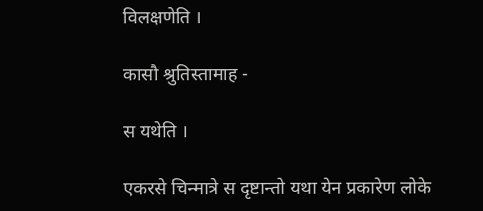विलक्षणेति ।

कासौ श्रुतिस्तामाह -

स यथेति ।

एकरसे चिन्मात्रे स दृष्टान्तो यथा येन प्रकारेण लोके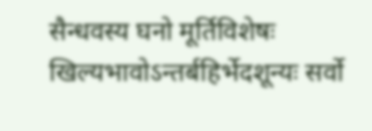सैन्धवस्य घनो मूर्तिविशेषः खिल्यभावोऽन्तर्बहिर्भेदशून्यः सर्वो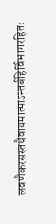लवणैकरसस्तथैवायमात्माऽन्तर्बहिर्विभागरहितः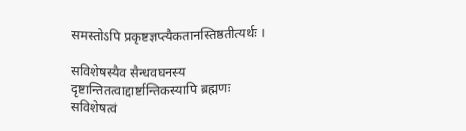समस्तोऽपि प्रकृष्टज्ञप्त्यैकतानस्तिष्ठतीत्यर्थः ।

सविशेषस्यैव सैन्धवघनस्य दृष्टान्तितत्वाद्दार्ष्टान्तिकस्यापि ब्रह्मणः सविशेषत्वं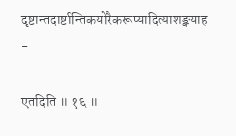दृष्टान्तदार्ष्टान्तिकयोरैकरूप्यादित्याशङ्क्याह -

एतदिति ॥ १६ ॥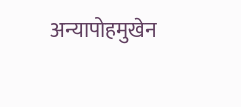अन्यापोहमुखेन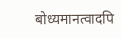बोध्यमानत्वादपि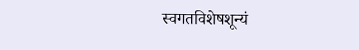स्वगतविशेषशून्यं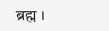ब्रह्म ।